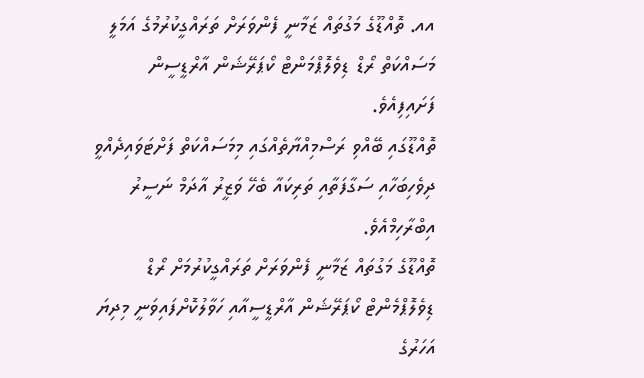އއ. ތޮއްޑޫގެ މަގުތައް ޒަމާނީ ފެންވަރަށް ތަރައްގީކުރުމުގެ އަމަލީ މަސައްކަތް ރޯޑް ޑިވެލޮޕްމަންޓް ކޯޕަރޭޝަން އާރްޑީސީން ފަށައިފިއެވެ.
ތޮއްޑޫގައި ބޭއްވި ރަސްމިއްޔާތެއްގައި މިމަސައްކަތް ފަށްޓަވައިދެއްވީ ދިވެހިބަހާއި ސަގާފަތާއި ތަރިކައާ ބެހޭ ވަޒީރު އާދަމް ނަސީރު އިބްރާހިމްއެވެ.
ތޮއްޑޫގެ މަގުތައް ޒަމާނީ ފެންވަރަށް ތަރައްގީކުރުމަށް ރޯޑް ޑިވެލޮޕްމެންޓް ކޯޕަރޭޝަން އާރްޑީސީއާއި ހަވާލުކޮށްފައިވަނީ މިދިޔަ އަހަރުގެ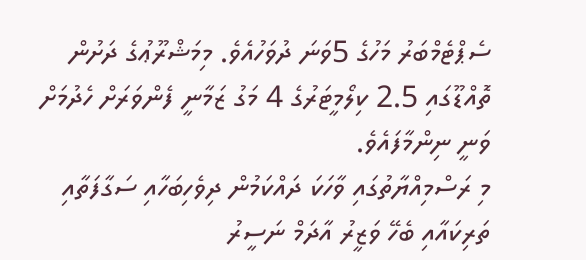ސެޕްޓެމްބަރު މަހުގެ 5ވަނަ ދުވަހުއެވެ. މިމަޝްރޫޢުގެ ދަށުން ތޮއްޑޫގައި 2.5 ކިލޯމީޓަރުގެ 4 މަގު ޒަމާނީ ފެންވަރަށް ހެދުމަށް ވަނީ ނިންމާފައެވެ.
މި ރަސްމިއްޔާތުގައި ވާހަކަ ދައްކަމުން ދިވެހިބަހާއި ސަގާފަތާއި ތަރިކައާއި ބެހޭ ވަޒީރު އާދަމް ނަސީރު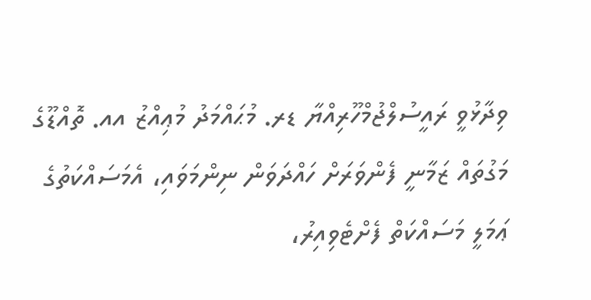ވިދާޅުވީ ރައީސުލްޖުމްހޫރިއްޔާ ޑރ. މުޙައްމަދު މުޢިއްޒު އއ. ތޮއްޑޫގެ މަގުތައް ޒަމާނީ ފެންވަރަށް ހައްދަވަން ނިންމަވައި، އެމަސައްކަތުގެ ޢަމަލީ މަސައްކަތް ފެށްޓެވިއިރު،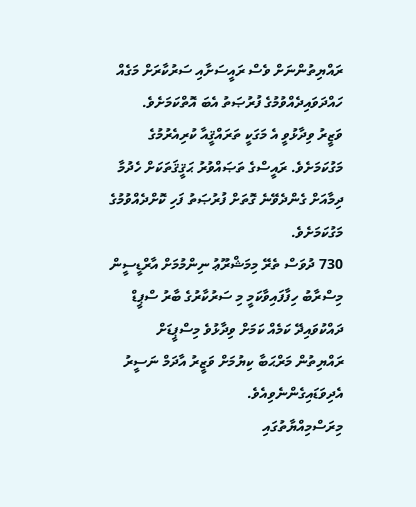ރައްޔިތުންނަށް ވެސް ރައީސަށާއި ސަރުކާރަށް މަގެއް ހައްދަވައިދެއްވުމުގެ ފުރުޞަތު އެބަ އޮތްކަމަށެވެ.
ވަޒީރު ވިދާޅުވީ އެ މަގަކީ ތަރައްޤީއާ ކުރިއެރުމުގެ މަގުކަމަށެވެ. ރައީސްގެ ތަޞައްވުރު ޙަޤީޤަތަކަށް ހެދުމާ ދިމާއަށް ގެންދެވޭނެ ގޮތަށް ފުރުޞަތު ފަހި ކޮށްދެއްވުމުގެ މަގުކަމަށެވެ.
730 ދުވަސް ތެރޭ މިމަޝްރޫޢު ނިންމުމަށް އާރްޑީސީން މިސްރާބު ހިފާފައިވާކަމީ މި ސަރުކާރުގެ ބާރު ސްޕީޑް ދައްކުވައިދޭ ކަމެއް ކަމަށް ވިދާޅުވެ މިސްޕީޑަށް ރައްޔިތުން މަރްޙަބާ ކިޔުމަށް ވަޒީރު އާދަމް ނަސީރު އެދިވަޑައިގެންނެވިއެވެ.
މިރަސްމިއްޔާތުގައި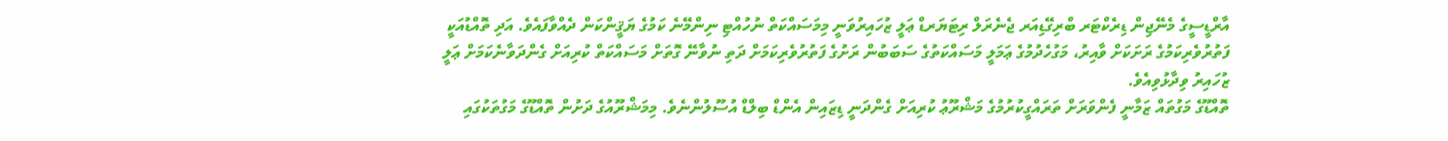އާރްޑީސީގެ މެނޭޖިން ޑިރެކްޓަރ ބްރިގޭޑިއަރ ޖެނެރަލް ރިޓަޔަރޑް ޢަލީ ޒުހައިރުވަނީ މިމަސައްކަތް ނުހުއްޓި ނިންމޭނެ ކަމުގެ ޔަޤީންކަން ދެއްވާފައެވެ. އަދި ތޮއްޑުއަކީ ފަތުރުވެރިކަމުގެ ރަށަކަށް ވާއިރު، މަގުހެދުމުގެ ޢަމަލީ މަސައްކަތުގެ ސަބަބުން ރަށުގެ ފަތުރުވެރިކަމަށް ދަތި ނުވާނޭ ގޮތަށް މަސައްކަތް ކުރިއަށް ގެންދަވާނެކަމަށް ޢަލީ ޒުހައިރު ވިދާޅުވިއެވެ.
ތޮއްޑޫގެ މަގުތައް ޒަމާނީ ފެންވަރަށް ތަރައްގީކުރުމުގެ މަޝްރޫޢު ކުރިއަށް ގެންދަނީ ޑިޒައިން އެންޑް ބިލްޑް އުސޫލުންނެވެ. މިމަޝްރޫއުގެ ދަށުން ތޮއްޑޫގެ މަގުތަކުގައި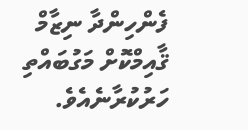ފެންހިންދާ ނިޒާމް ޤާއިމްކޮށް މަގުބައްތި ހަރުކުރާނެއެވެ.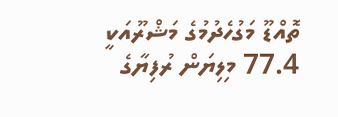ތޮއްޑޫ މަގުހެދުމުގެ މަޝްރޫއަކީ 77.4 މިލިޔަން ރުފިޔާގެ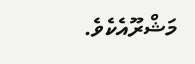މަޝްރޫއެކެވެ.